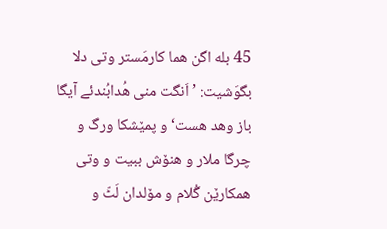45 بله اگن هما کارمَستر وتی دلا بگوَشیت: ’اَنگت منی هُدابُندئے آیگا باز وهد هست‘ و پمێشکا ورگ و چرگا ملار و هنۆش ببیت و وتی همکارێن گُلام و مۆلدان لَٹّ و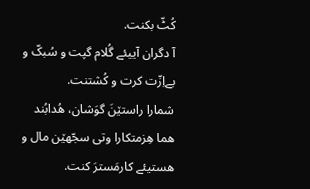کُٹّ بکنت.
آ دگران آییئے گُلام گپت و سُبکّ و بےاِزّت کرت و کُشتنت.
شمارا راستێنَ گوَشان، هُدابُند هما هِزمتکارا وتی سجّهێن مال و هستیئے کارمَسترَ کنت.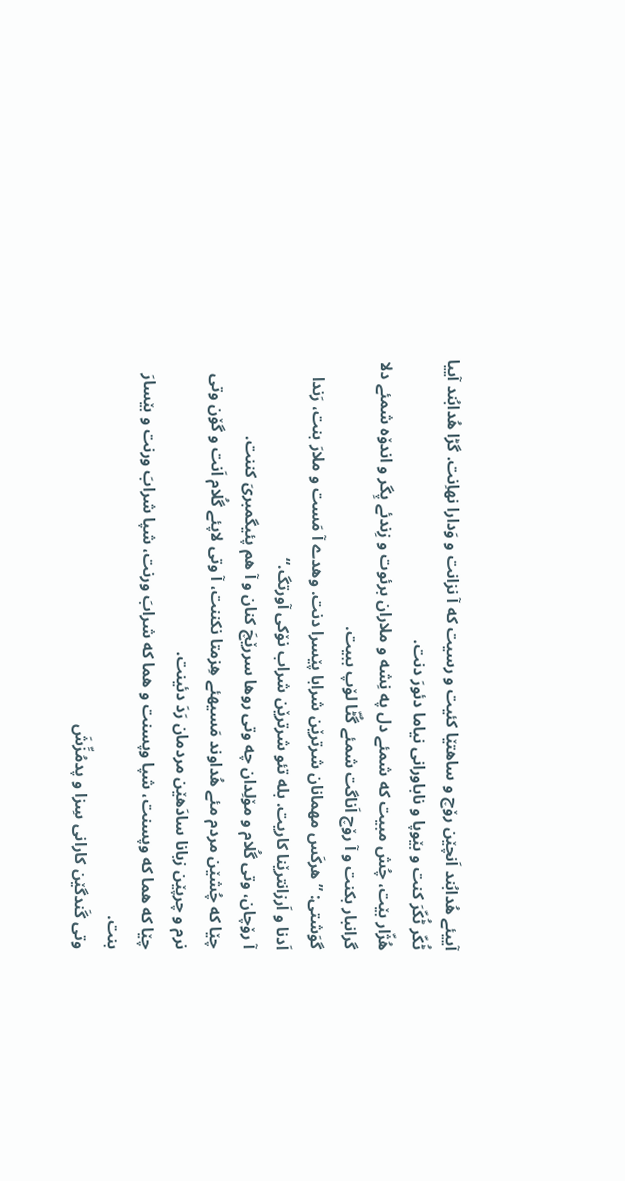آییئے هُدابُند اَنچێن رۆچ و ساهتێا کئیت و رسیت که آ نزانت و وَدارا نهاِنت. گڑا هُدابُند آییا ٹُکّر ٹُکّرَ کنت و بێوپا و ناباورانی نیاما دئورَ دنت.
هُژّار بێت، چُش مبیت که شمئے دل په نِشه و ملاران برئوت و زِندئے پِگر و اندۆه شمئے دلا گرانبار بکنت و آ رۆچ اَناگت شمئے گُٹّا لۆپ ببیت.
گوَشتی: ”هرکَس مهمانان شرترێن شرابا پێسرا دنت. وهدے آ مَست و ملارَ بنت، رَندا اَدنا و اَرزانترێنا کاریت. بله تئو شرترێن شراب نۆکی آورتگ.“
آ رۆچان، وتی گُلام و مۆلِدان چه وتی روها سررێچَ کنان و آ هم پئیگمبریَ کننت.
چێا که چُشێن مردم مئے هُداوند مَسیهئے هِزمتا نکننت، آ وتی لاپئے گُلام اَنت و گۆن وتی نرم و چرپێن زبانا سادَهێن مردمان رَدَ دئینت.
چێا که هما که وپسنت، شپا وپسنت و هما که شرابَ ورنت، شپا شرابَ ورنت و بێسارَ بنت.
وتی گَندگێن کارانی سِزا و پدمُزِّشَ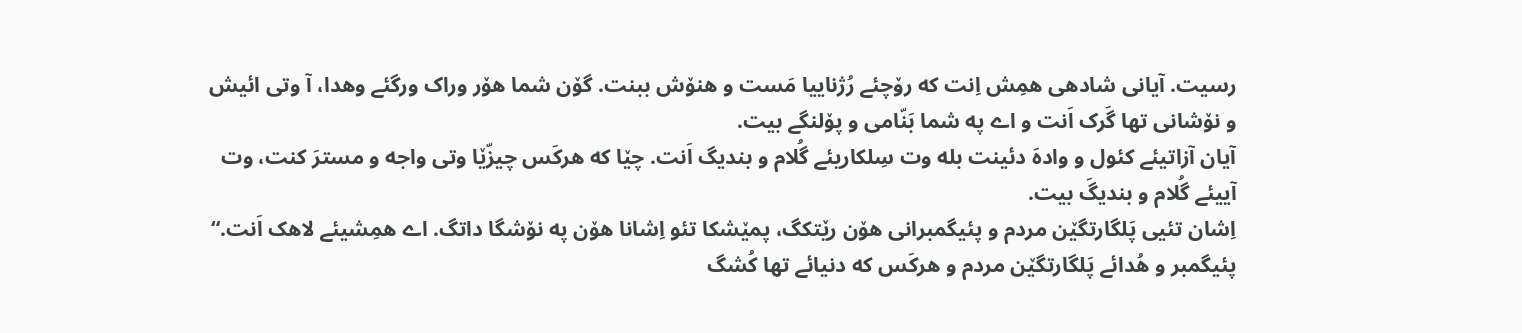رسیت. آیانی شادهی همِش اِنت که رۆچئے رُژناییا مَست و هنۆش ببنت. گۆن شما هۆر وراک ورگئے وهدا، آ وتی ائیش و نۆشانی تها گَرک اَنت و اے په شما بَنّامی و پۆلنگے بیت.
آیان آزاتیئے کئول و وادهَ دئینت بله وت سِلکاریئے گُلام و بندیگ اَنت. چێا که هرکَس چیزّێا وتی واجه و مسترَ کنت، وت آییئے گُلام و بندیگَ بیت.
اِشان تئیی پَلگارتگێن مردم و پئیگمبرانی هۆن رێتکگ، پمێشکا تئو اِشانا هۆن په نۆشگا داتگ. اے همِشیئے لاهک اَنت.“
پئیگمبر و هُدائے پَلگارتگێن مردم و هرکَس که دنیائے تها کُشگ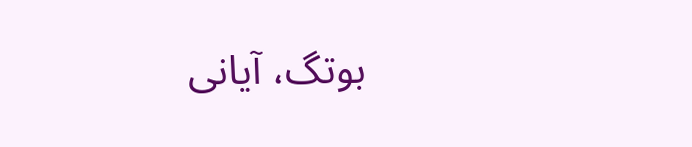بوتگ، آیانی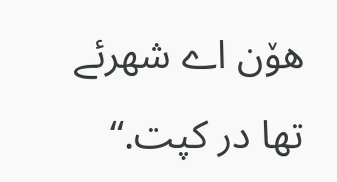هۆن اے شهرئے تها در کپت.“